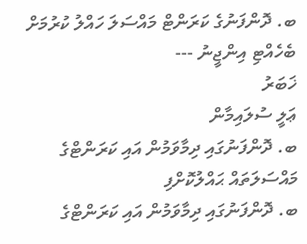ބ. ދޮންފަނުގެ ކަރަންޓް މައްސަލަ ހައްލު ކުރުމަށް ބެހެއްޓި އިންޖީނު ---
ޚަބަރު
ޢަލީ ސުލައިމާން
ބ. ދޮންފަނުގައި ދިމާވަމުން އައި ކަރަންޓްގެ މައްސަލަތައް ޙައްލުކޮށްފި
ބ. ދޮންފަނުގައި ދިމާވަމުން އައި ކަރަންޓްގެ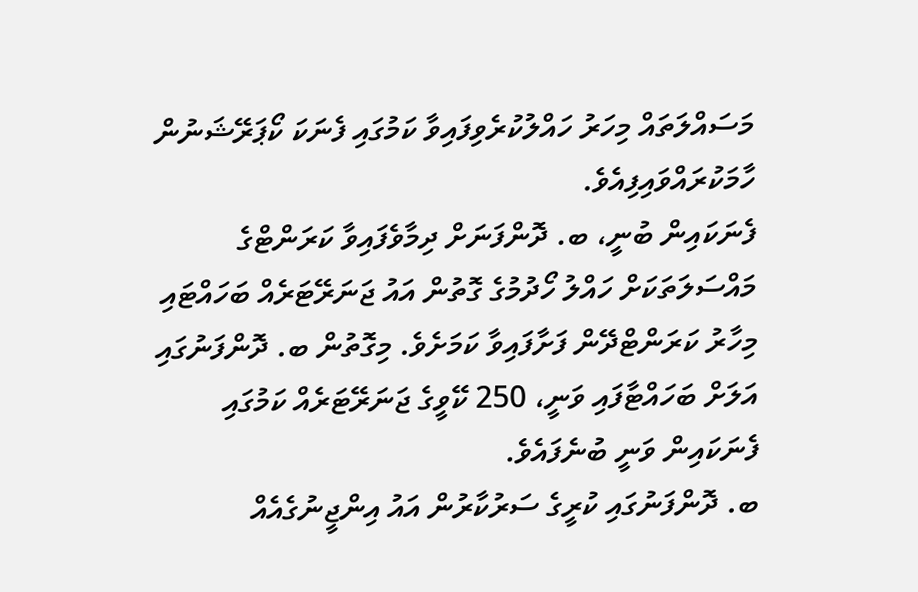މަސައްލަތައް މިހަރު ހައްލުކުރެވިފައިވާ ކަމުގައި ފެނަކަ ކޯޕަރޭޝަނުން ހާމަކުރައްވައިފިއެވެ.
ފެނަކައިން ބުނީ، ބ. ދޮންފަނަށް ދިމާވެފައިވާ ކަރަންޓްގެ މައްސަލަތަކަށް ހައްލު ހޯދުމުގެ ގޮތުން އައު ޖަނަރޭޓަރެއް ބަހައްޓައި މިހާރު ކަރަންޓްދޭން ފަށާފައިވާ ކަމަށެވެ. މިގޮތުން ބ. ދޮންފަނުގައި އަލަށް ބަހައްޓާފައި ވަނީ، 250 ކޭވީގެ ޖަނަރޭޓަރެއް ކަމުގައި ފެނަކައިން ވަނީ ބުނެފައެވެ.
ބ. ދޮންފަނުގައި ކުރީގެ ސަރުކާރުން އައު އިންޖީނުގެއެއް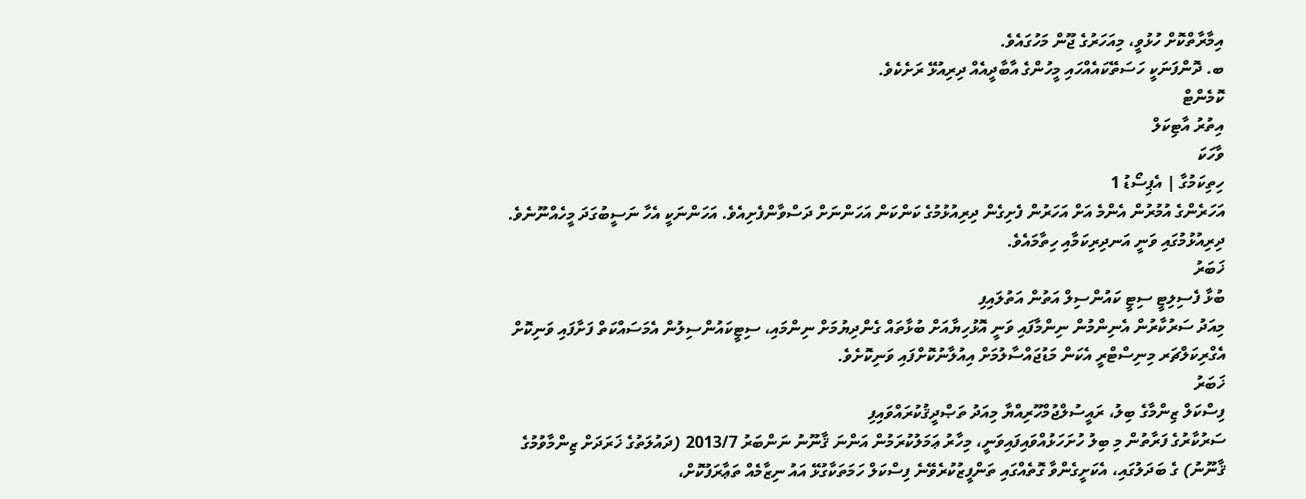އިމާރާތްކޮށް ހުޅުވީ، މިއަހަރުގެ ޖޫން މަހުގައެވެ.
ބ. ދޮންފަނަކީ ހަސަތޭކައެއްހައި މީހުންގެ އާބާދީއެއް ދިރިއުޅޭ ރަށެކެވެ.
ކޮމެންޓް
އިތުރު އާޓިކަލް
ވާހަކަ
ހިތިކަމުގާ | އެޕިސޯޑު 1
އަހަރެންގެ އުމުރުން އެންމެ އަށް އަހަރުން ފެށިގެން ދިރިއުޅުމުގެ ކަންކަން އަހަންނަށް ދަސްވާންފެށިއެވެ. އަހަންނަކީ އެހާ ނަސީބުގަދަ މީހެއްނޫނެވެ. ދިރިއުޅުމުގައި ވަނީ އަނދިރިކަމާއި ހިތާމައެވެ.
ޚަބަރު
ބުޅާ ފެސިލިޓީ ސިޓީ ކައުންސިލް އަތުން އަތުލައިފި
މިއަދު ސަރުކާރުން އެނިންމުން ނިންމާފައި ވަނީ އޮޅުހިޔާއަށް ބުޅާތައް ގެންދިޔުމަށް ނިންމައި، ސިޓީކައުންސިލުން އެމަސައްކަތް ފަށާފައި ވަނިކޮށް އެގްރިކަލްޗަރ މިނިސްޓްރީ އެކަން މަޑުޖައްސާލުމަށް އިއުލާނުކޮށްފައި ވަނިކޮށެވެ.
ޚަބަރު
ފިސްކަލް ޒިންމާގެ ބިލު، ރައީސުލްޖުމްހޫރިއްޔާ މިއަދު ތަޞްދީޤުކުރައްވައިފި
ސަރުކާރުގެ ފަރާތުން މި ބިލު ހުށަހަޅުއްވައިފައިވަނީ، މިހާރު ޢަމަލުކުރަމުން އަންނަ ޤާނޫނު ނަންބަރު 2013/7 (ދައުލަތުގެ ޚަރަދަށް ޒިންމާވުމުގެ ޤާނޫނު) ގެ ބަދަލުގައި، އެކަށީގެންވާ ގޮތެއްގައި ތަންފީޒުކުރެވޭނެ ފިސްކަލް ހަމަތަކާގުޅޭ އައު ނިޒާމެއް ތަޢާރަފުކޮށް،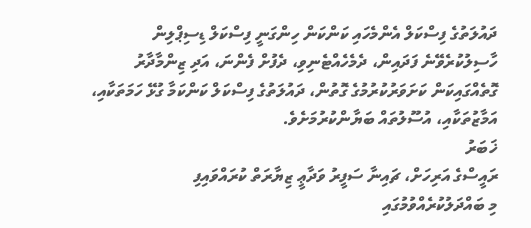ދައުލަތުގެ ފިސްކަލް އެންމެހައި ކަންކަން ހިންގަނީ ފިސްކަލް ޑިސިޕްލިން ހާސިލުކުރެވޭނެ ފަދައިން، ދެމެހެއްޓެނިވި، ދެފުށް ފެންނަ، އަދި ޒިންމާދާރު ގޮތެއްގައިކަން ކަށަވަރުކުރުމުގެ ގޮތުން، ދައުލަތުގެ ފިސްކަލް ކަންކަމާ ގުޅޭ ހަމަތަކާއި، އަމާޒުތަކާއި، އުސޫލުތައް ބަޔާންކުރުމަށެވެ.
ޚަބަރު
ރައީސްގެ އަރިހަށް، ޗައިނާ ސަފީރު ވަދާޢީ ޒިޔާރަތް ކުރައްވައިފި
މި ބައްދަލުކުރެއްވުމުގައި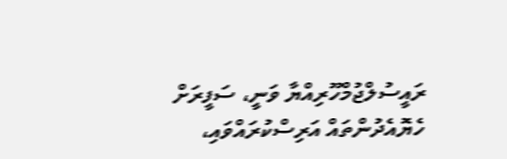ރައީސުލްޖުމްހޫރިއްޔާ ވަނީ، ސަފީރަށް ހެޔޮއެދުންތައް އަރިސްކުރައްވައި،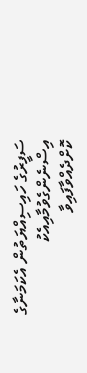ސަފީރުގެ ހައިސިއްޔަތުން އެކަމަނާގެ އިސްނެންގެވުމާއިއެކު ކޮށްދެއްވާފައިވާ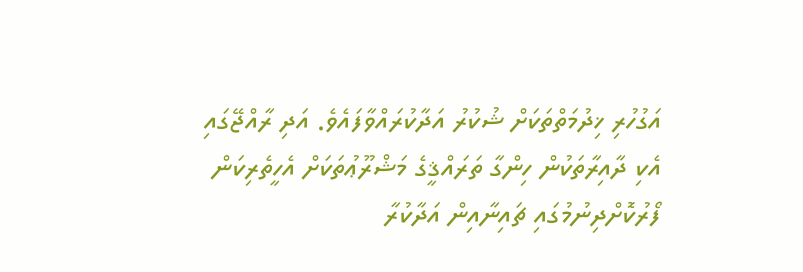އަގުހުރި ޚިދުމަތްތަކަށް ޝުކުރު އަދާކުރައްވާފައެވެ. އަދި ރާއްޖޭގައި އެކި ދާއިރާތަކުން ހިންގާ ތަރައްޤީގެ މަޝްރޫޢުތަކަށް އެހީތެރިކަން ފޯރުކޮށްދިނުމުގައި ޗައިނާއިން އަދާކުރާ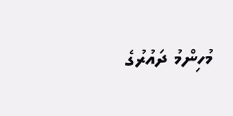މުހިންމު ދައުރުގެ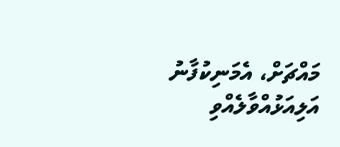މައްޗަށް، އެމަނިކުފާނު އަލިއަޅުއްވާލެއްވި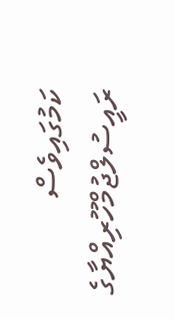ކަމުގައިވެސް ރައީސުލްޖުމްހޫރިއްޔާގެ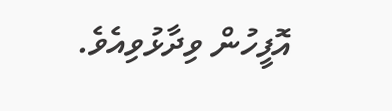އޮފީހުން ވިދާޅުވިއެވެ.